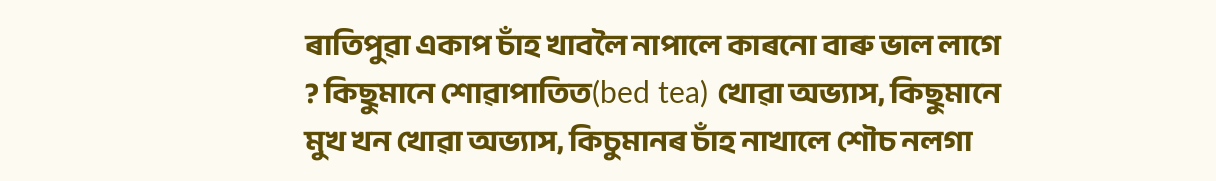ৰাতিপুৱা একাপ চাঁহ খাবলৈ নাপালে কাৰনো বাৰু ভাল লাগে ? কিছুমানে শোৱাপাতিত(bed tea) খোৱা অভ্যাস, কিছুমানে মুখ খন খোৱা অভ্যাস, কিচুমানৰ চাঁহ নাখালে শৌচ নলগা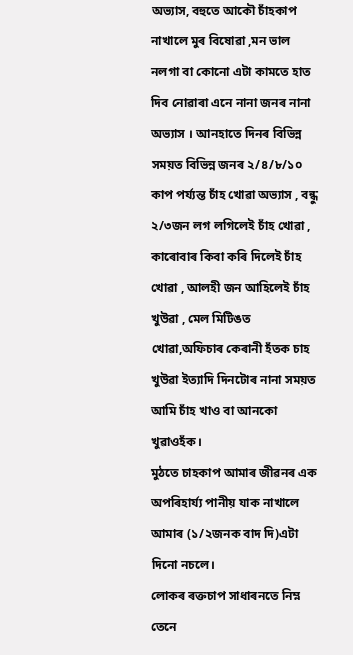অভ্যাস, বহুতে আকৌ চাঁহকাপ নাখালে মুৰ বিষোৱা ,মন ভাল নলগা বা কোনো এটা কামতে হাত দিব নোৱাৰা এনে নানা জনৰ নানা অভ্যাস । আনহাতে দিনৰ বিভিন্ন সময়ত বিভিন্ন জনৰ ২/৪/৮/১০ কাপ পৰ্য্যন্ত চাঁহ খোৱা অভ্যাস , বন্ধু ২/৩জন লগ লগিলেই চাঁহ খোৱা , কাৰোবাৰ কিবা কৰি দিলেই চাঁহ খোৱা , আলহী জন আহিলেই চাঁহ খুউৱা , মেল মিটিঙত খোৱা,অফিচাৰ কেৰানী হঁতক চাহ খুউৱা ইত্যাদি দিনটোৰ নানা সময়ত আমি চাঁহ খাও বা আনকো খুৱাওহঁক।
মুঠতে চাহকাপ আমাৰ জীৱনৰ এক অপৰিহাৰ্য্য পানীয় যাক নাখালে আমাৰ (১/২জনক বাদ দি)এটা দিনো নচলে।
লোকৰ ৰক্তচাপ সাধাৰনতে নিম্ন তেনে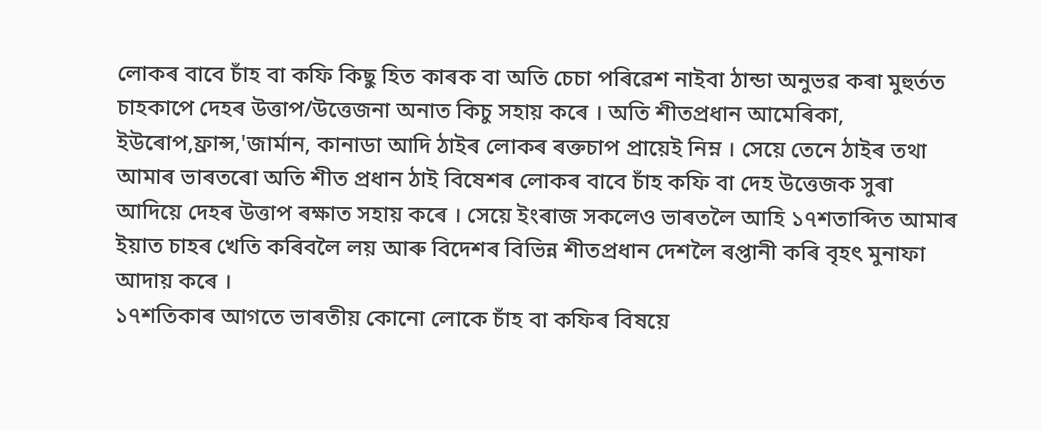লোকৰ বাবে চাঁহ বা কফি কিছু হিত কাৰক বা অতি চেচা পৰিৱেশ নাইবা ঠান্ডা অনুভৱ কৰা মুহুৰ্তত চাহকাপে দেহৰ উত্তাপ/উত্তেজনা অনাত কিচু সহায় কৰে । অতি শীতপ্ৰধান আমেৰিকা, ইউৰোপ,ফ্ৰান্স,'জাৰ্মান, কানাডা আদি ঠাইৰ লোকৰ ৰক্তচাপ প্ৰায়েই নিম্ন । সেয়ে তেনে ঠাইৰ তথা আমাৰ ভাৰতৰো অতি শীত প্ৰধান ঠাই বিষেশৰ লোকৰ বাবে চাঁহ কফি বা দেহ উত্তেজক সুৰা আদিয়ে দেহৰ উত্তাপ ৰক্ষাত সহায় কৰে । সেয়ে ইংৰাজ সকলেও ভাৰতলৈ আহি ১৭শতাব্দিত আমাৰ ইয়াত চাহৰ খেতি কৰিবলৈ লয় আৰু বিদেশৰ বিভিন্ন শীতপ্ৰধান দেশলৈ ৰপ্তানী কৰি বৃহৎ মুনাফা আদায় কৰে ।
১৭শতিকাৰ আগতে ভাৰতীয় কোনো লোকে চাঁহ বা কফিৰ বিষয়ে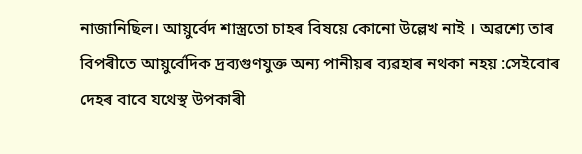নাজানিছিল। আয়ুৰ্বেদ শাস্ত্ৰতো চাহৰ বিষয়ে কোনো উল্লেখ নাই । অৱশ্যে তাৰ বিপৰীতে আয়ুৰ্বেদিক দ্ৰব্যগুণযুক্ত অন্য পানীয়ৰ ব্যৱহাৰ নথকা নহয় :সেইবোৰ দেহৰ বাবে যথেস্থ উপকাৰী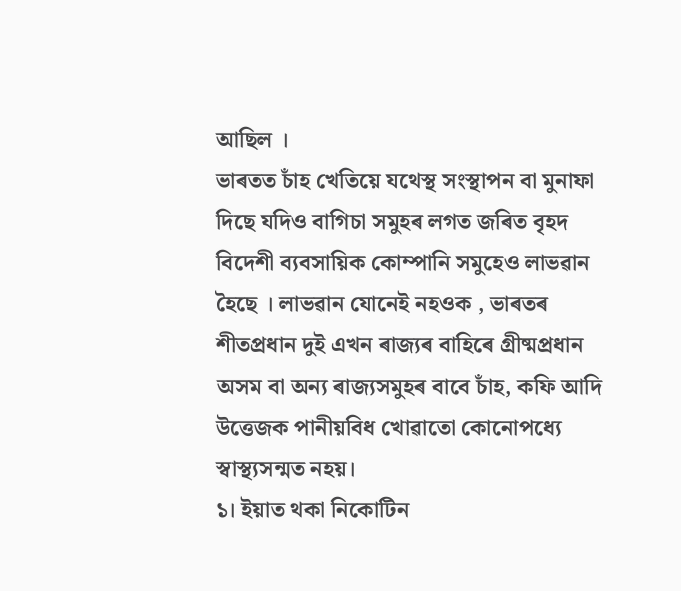আছিল ।
ভাৰতত চাঁহ খেতিয়ে যথেস্থ সংস্থাপন বা মুনাফা দিছে যদিও বাগিচা সমুহৰ লগত জৰিত বৃহদ বিদেশী ব্যবসায়িক কোম্পানি সমুহেও লাভৱান হৈছে । লাভৱান যোনেই নহওক , ভাৰতৰ শীতপ্ৰধান দুই এখন ৰাজ্যৰ বাহিৰে গ্ৰীষ্মপ্ৰধান অসম বা অন্য ৰাজ্যসমুহৰ বাবে চাঁহ, কফি আদি উত্তেজক পানীয়বিধ খোৱাতো কোনোপধ্যে স্বাস্থ্যসন্মত নহয়।
১। ইয়াত থকা নিকোটিন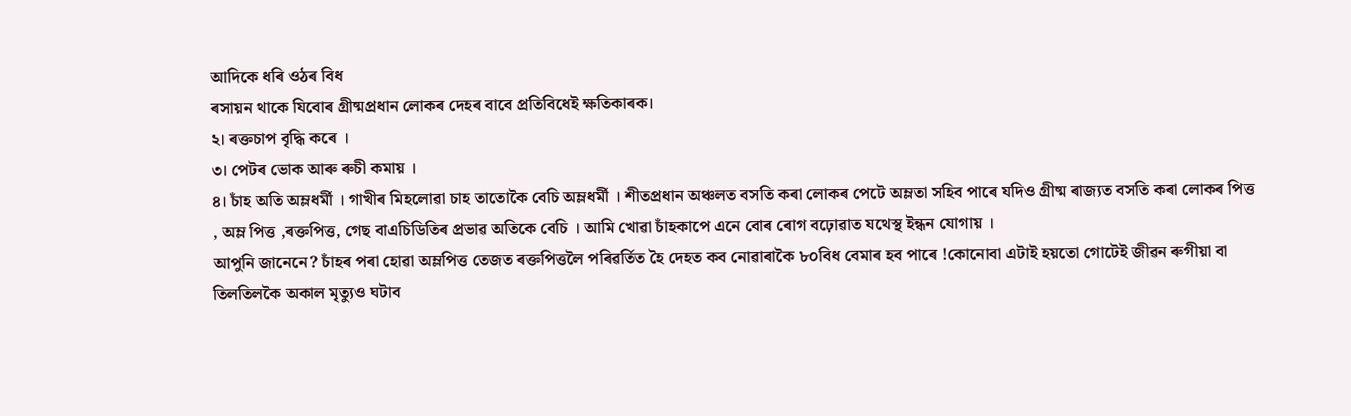আদিকে ধৰি ওঠৰ বিধ
ৰসায়ন থাকে যিবোৰ গ্ৰীষ্মপ্ৰধান লোকৰ দেহৰ বাবে প্ৰতিবিধেই ক্ষতিকাৰক।
২। ৰক্তচাপ বৃদ্ধি কৰে ।
৩। পেটৰ ভোক আৰু ৰুচী কমায় ।
৪। চাঁহ অতি অম্লধৰ্মী । গাখীৰ মিহলোৱা চাহ তাতোকৈ বেচি অম্লধৰ্মী । শীতপ্ৰধান অঞ্চলত বসতি কৰা লোকৰ পেটে অম্লতা সহিব পাৰে যদিও গ্ৰীষ্ম ৰাজ্যত বসতি কৰা লোকৰ পিত্ত , অম্ল পিত্ত ,ৰক্তপিত্ত, গেছ বাএচিডিতিৰ প্ৰভাৱ অতিকে বেচি । আমি খোৱা চাঁহকাপে এনে বোৰ ৰোগ বঢ়োৱাত যথেস্থ ইন্ধন যোগায় ।
আপুনি জানেনে? চাঁহৰ পৰা হোৱা অম্লপিত্ত তেজত ৰক্তপিত্তলৈ পৰিৱৰ্তিত হৈ দেহত কব নোৱাৰাকৈ ৮০বিধ বেমাৰ হব পাৰে !কোনোবা এটাই হয়তো গোটেই জীৱন ৰুগীয়া বা তিলতিলকৈ অকাল মৃত্যুও ঘটাব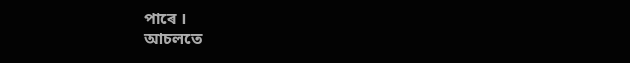পাৰে ।
আচলতে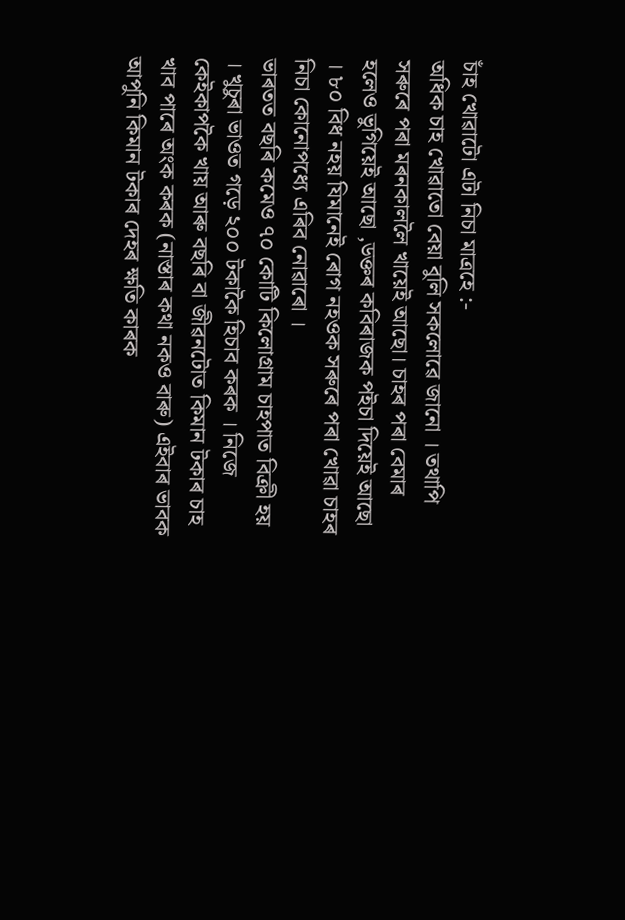চাঁহ খোৱাটো এটা নিচা মাত্ৰহে :-
অধিক চাহ খোৱাতো বেয়া বুলি সকলোৱে জানো । তথাপি সৰুৰে পৰা মৰনকাললৈ খায়েই আছো। চাহৰ পৰা বেমাৰ হলেও ভুগিয়েই আছো ,ডক্তৰ কবিৰাজক পইচা দিয়েই আছো । ৮০ বিধ নহয় যিমানেই ৰোগ নহওক সৰুৰে পৰা খোৱা চাহৰ নিচা কোনোপধ্যে এৰিব নোৱাৰো ।
ভাৰতত বছৰি কমেও ৭০ কোটি কিলোগ্ৰাম চাহপাত বিক্ৰী হয় । খুচুৰা ভাওত গড়ে ২০০ টকাকৈ হিচাব কৰক । নিজে কেইকাপকৈ খায় আৰু বছৰি বা জীৱনটোত কিমান টকাৰ চাহ খাব পাৰে অংক কৰক (নাস্তাৰ কথা নকও বাৰু) এইবাৰ ভাবক আপুনি কিমান টকাৰ দেহৰ ক্ষতি কাৰক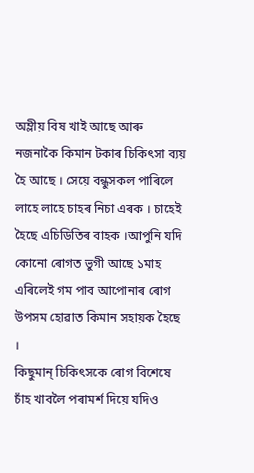অম্লীয় বিষ খাই আছে আৰু নজনাকৈ কিমান টকাৰ চিকিৎসা ব্যয় হৈ আছে । সেয়ে বন্ধুসকল পাৰিলে লাহে লাহে চাহৰ নিচা এৰক । চাহেই হৈছে এচিডিতিৰ বাহক ।আপুনি যদি কোনো ৰোগত ভুগী আছে ১মাহ এৰিলেই গম পাব আপোনাৰ ৰোগ উপসম হোৱাত কিমান সহায়ক হৈছে ।
কিছুমান্ চিকিৎসকে ৰোগ বিশেষে চাঁহ খাবলৈ পৰামৰ্শ দিয়ে যদিও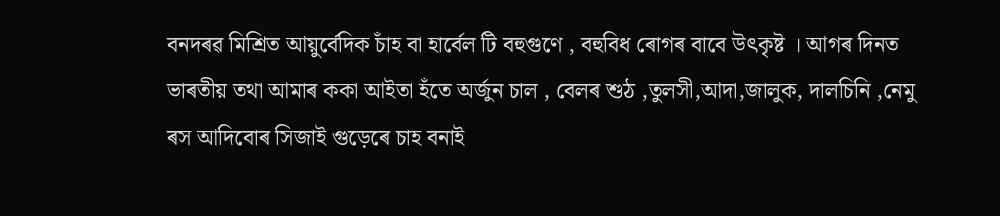বনদৰৱ মিশ্ৰিত আয়ুৰ্বেদিক চাঁহ বা হাৰ্বেল টি বহুগুণে , বহুবিধ ৰোগৰ বাবে উৎকৃষ্ট । আগৰ দিনত ভাৰতীয় তথা আমাৰ ককা আইতা হঁতে অৰ্জুন চাল , বেলৰ শুঠ ,তুলসী,আদা,জালুক, দালচিনি ,নেমু ৰস আদিবোৰ সিজাই গুড়েৰে চাহ বনাই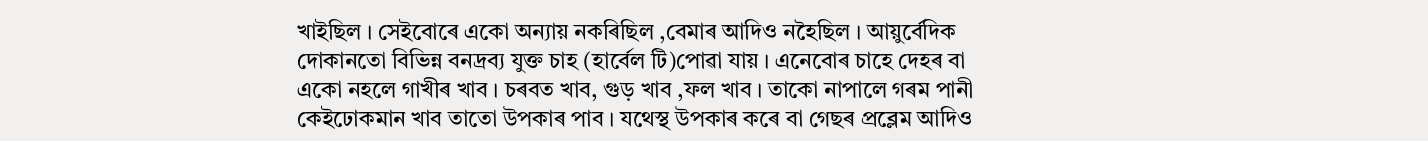খাইছিল । সেইবোৰে একো অন্যায় নকৰিছিল ,বেমাৰ আদিও নহৈছিল । আয়ুৰ্বেদিক দোকানতো বিভিন্ন বনদ্ৰব্য যুক্ত চাহ (হাৰ্বেল টি)পোৱা যায় । এনেবোৰ চাহে দেহৰ বা একো নহলে গাখীৰ খাব । চৰবত খাব, গুড় খাব ,ফল খাব । তাকো নাপালে গৰম পানী কেইঢোকমান খাব তাতো উপকাৰ পাব । যথেস্থ উপকাৰ কৰে বা গেছৰ প্ৰব্লেম আদিও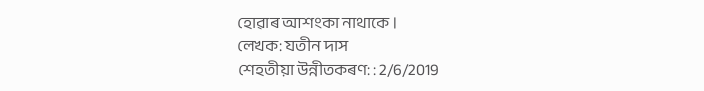হোৱাৰ আশংকা নাথাকে ।
লেখক: যতীন দাস
শেহতীয়া উন্নীতকৰণ: : 2/6/2019